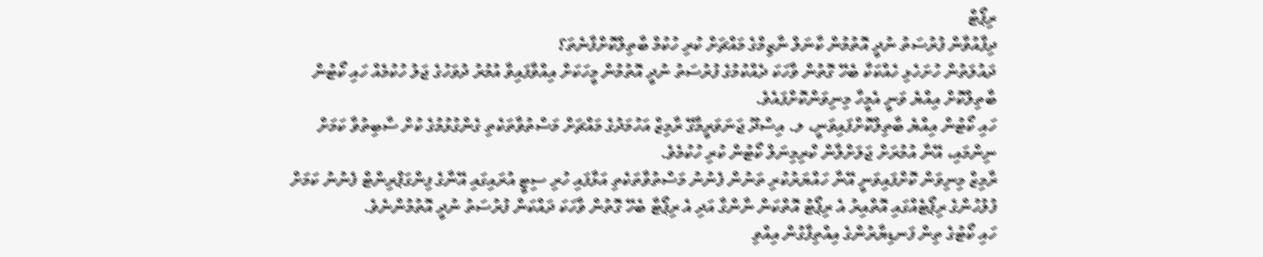ރިޕޯޓް
ދިފާއުވާން ފުރުސަތު ނުދީ އޮތުމުން ކާނަލް ނާޒިމްގެ މައްޗަށް ކުރި ހުކުމް ބާތިލްކޮށްފާނެތަ؟
ދައުލަތުން ހުށަހެޅި ހެއްކަކާ ބެހޭ ގޮތުން ވާހަކަ ދެއްކުމުގެ ފުރުސަތު ނުދީ އޮތުމުން މީހަކަށް އިއްވާފައިވާ އުމުރު ދުވަހުގެ ޖަލު ހުކުމެއް ހައި ކޯޓުން ބާތިލްކޮށް އިއްޔެ ވަނީ އެމީހާ މިނިވަންކޮށްފައެވެ.
ހައި ކޯޓުން އިއްޔެ ބާތިލްކޮށްފައިވަނީ، ލ. އިސްދޫ ޖަނަވަރީމާގޭ ރާމިޒް އަހުމަދުގެ މައްޗަށް މަސްތުވާތަކެތި ގެންގުޅުމުގެ ކުށް ސާބިތުވާ ކަމަށް ނިންމައި، އޭނާ އުމުރަށް ޖަލަށްލާން ކްރިމިނަލް ކޯޓުން ކުރި ހުކުމެވެ.
ރާމިޒް މިނިވަން ކޮށްފައިވަނީ އޭނާ ހައްޔަރުކުރި ތަނުން ފެނުނު މަސްތުވާތަކެތި އަޅާފައި ހުރި ސިޓީ އުރައިގައި އޭނާގެ ފިންގަޕްރިންޓް ފެނުނު ކަމަށް ފުލުހުންގެ ރިޕޯޓެއްގައި އޮތްއިރު އެ ރިޕޯޓު އޮތްކަން ނާންގާ އަދި އެ ރިޕޯޓާ ބެހޭ ގޮތުން ވާހަކަ ދައްކަން ފުރުސަތު ނުދީ އޮތުމުންނެވެ.
ހައި ކޯޓުގެ ތިން ފަނޑިޔާރުންގެ އިއްތިފާގުން އިއްވި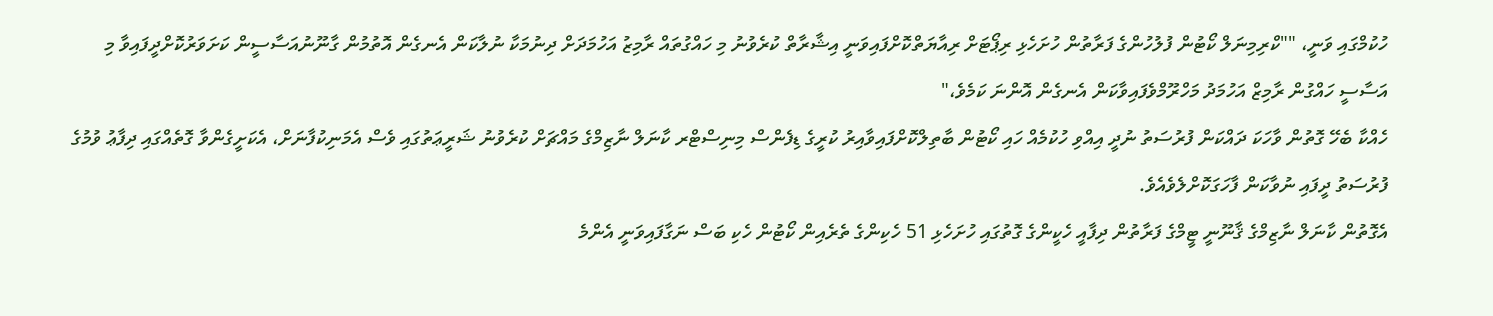ހުކުމްގައި ވަނީ، ""ކްރިމިނަލް ކޯޓުން ފުލުހުންގެ ފަރާތުން ހުށަހެޅި ރިޕޯޓަށް ރިއާޔަތްކޮށްފައިވަނީ އިޝާރާތް ކުރެވުނު މި ހައްގުތައް ރާމިޒު އަހުމަދަށް ދިނުމަކާ ނުލާކަން އެނގެން އޮތުމުން ގާނޫނުއަސާސީން ކަށަވަރުކޮށްދީފައިވާ މި އަސާސީ ހައްގުން ރާމިޒް އަހުމަދު މަހްރޫމްވެފައިވާކަން އެނގެން އޮންނަ ކަމެވެ،"
ހެއްކާ ބެހޭ ގޮތުން ވާހަކަ ދައްކަން ފުރުސަތު ނުދީ އިއްވި ހުކުމެއް ހައި ކޯޓުން ބާތިލްކޮށްފައިވާއިރު ކުރީގެ ޑިފެންސް މިނިސްޓްރ ކާނަލް ނާޒިމްގެ މައްޗަށް ކުރެވުނު ޝަރީޢަތުގައި ވެސް އެމަނިކުފާނަށް، އެކަށީގެންވާ ގޮތެއްގައި ދިފާޢު ވުމުގެ ފުރުސަތު ދީފައި ނުވާކަން ފާހަގަކޮށްލެވެއެވެ.
އެގޮތުން ކާނަލް ނާޒިމްގެ ޤާނޫނީ ޓީމްގެ ފަރާތުން ދިފާއީ ހެކީންގެ ގޮތުގައި ހުށަހެޅި 51 ހެކިންގެ ތެރެއިން ކޯޓުން ހެކި ބަސް ނަގާފައިވަނީ އެންމެ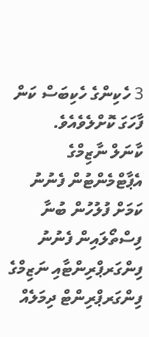3 ހެކިންގެ ހެކިބަސް ކަން ފާހަގަ ކޮށްލެވެއެވެ.
ކާނަލް ނާޒިމްގެ އެޕާޓްމެންޓުން ފެނުނު ކަމަށް ފުލުހުން ބުނާ ފިސްތޯލައިން ފެނުނު ފިންގަރޕްރިންޓާއި ނަޒިމްގެ ފިންގަރޕްރިންޓް ދިމަލެއް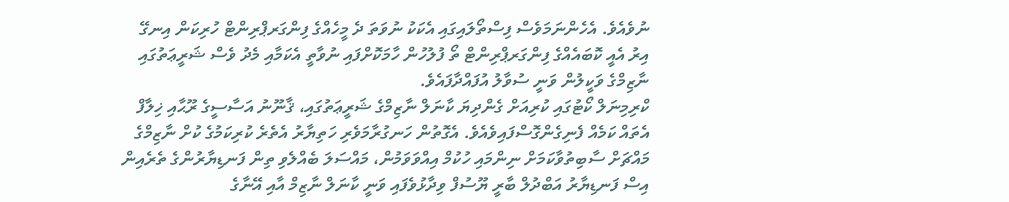ނުވެއެވެ. އެހެންނަމަވެސް ފިސްތޯލައިގައި އެކަކު ނުވަތަ ދެ މީހެއްގެ ފިންގަރޕްރިންޓް ހުރިކަން އިނގޭ އިރު އެއީ ކޮބައެއްގެ ފިންގަރޕްރިންޓް ތޯ ފުލުހުން ހާމަކޮށްފައި ނުވާތީ އެކަމާއި މެދު ވެސް ޝަރީޢަތުގައި ނާޒިމްގެ ވަކީލުން ވަނީ ސުވާލު އުފައްދާފައެވެ.
ކްރިމިނަލް ކޯޓުގައި ކުރިއަށް ގެންދިޔަ ކާނަލް ނާޒިމްގެ ޝަރީޢަތުގައި، ޤާނޫނު އަސާސީގެ ރޫޙާއި ޚިލާފް އެތައް ކަމެއް ފެނިގެންގޮސްފައިވެއެވެ. އެގޮތުން ހަނގުރާމަވެރި ހަތިޔާރު އެތެރެ ކުރިކަމުގެ ކުށް ނާޒިމްގެ މައްޗަށް ސާބިތުވާކަމަށް ނިންމައި ހުކުމް އިއްވަވަމުން، މައްސަލަ ބެއްލެވި ތިން ފަނޑިޔާރުންގެ ތެރެއިން އިސް ފަނޑިޔާރު އަބްދުލް ބާރީ ޔޫސުފް ވިދާޅުވެފައި ވަނީ ކާނަލް ނާޒިމް އާއި އޭނާގެ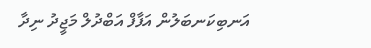އަނބިކަނބަލުން އަފާފް އަބްދުލް މަޖީދު ނިދާ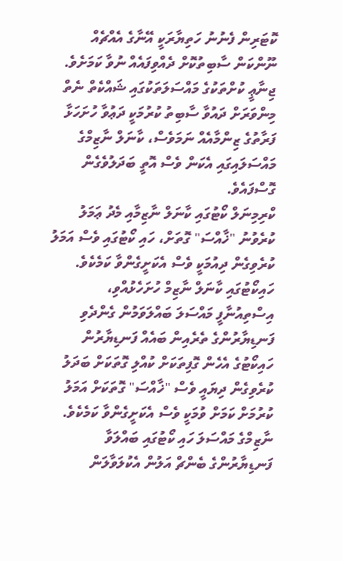ކޮޓަރިން ފެނުނު ހަތިޔާރަކީ އޭނާގެ އެއްޗެއް ނޫންކަން ސާބިތުކޮށް ދެއްވިފައެއް ނުވާ ކަމަށެވެ.
ޖިނާޢީ ކުށްތަކުގެ މައްސަލަތަކުގައި ޝައްކެތް ނެތް މިންވަރަށް ދައުވާ ސާބިތު ކުރުމަކީ ދަޢުވާ ހުށަހަޅާ ފަރާތުގެ ޒިންމާއެއް ނަމަވެސް، ކާނަލް ނާޒިމްގެ މައްސަލައިގައި އެކަން ވެސް އޮތީ ބަދަލުވެގެން ގޮސްފައެވެ.
ކްރިމިނަލް ކޯޓުގައި ކާނަލް ނާޒިމާއި މެދު ޢަމަލު ކުރެވުނު "ޚާއްސަ" ގޮތަށް، ހައި ކޯޓުގައި ވެސް އަމަލު ކުރެވިގެން ދިއުމަކީ ވެސް އެކަށީގެންވާ ކަމެކެވެ. ހައިކޯޓުގައި ކާނަލް ނާޒިމް ހުށަހެޅުއްވި، އިސްތިއުނާފީ މައްސަލަ ބައްލަވަމުން ގެންދެވި ފަނޑިޔާރުންގެ ތެރެއިން ބައެއް ފަނޑިޔާރުން ހައިކޯޓުގެ އެހެން ގޮފިތަކަށް ކުއްލި ގޮތަކަށް ބަދަލު ކުރެވިގެން ދިޔައީ ވެސް "ޚާއްސަ" ގޮތަކަށް އަމަލު ކުރުމަށް ކަމަށް ވުމަކީ ވެސް އެކަށީގެންވާ ކަމެކެވެ.
ނާޒިމްގެ މައްސަލަ ހައި ކޯޓުގައި ބައްލަވާ ފަނޑިޔާރުންގެ ބެންޗް އަލުން އެކުލަވާލަން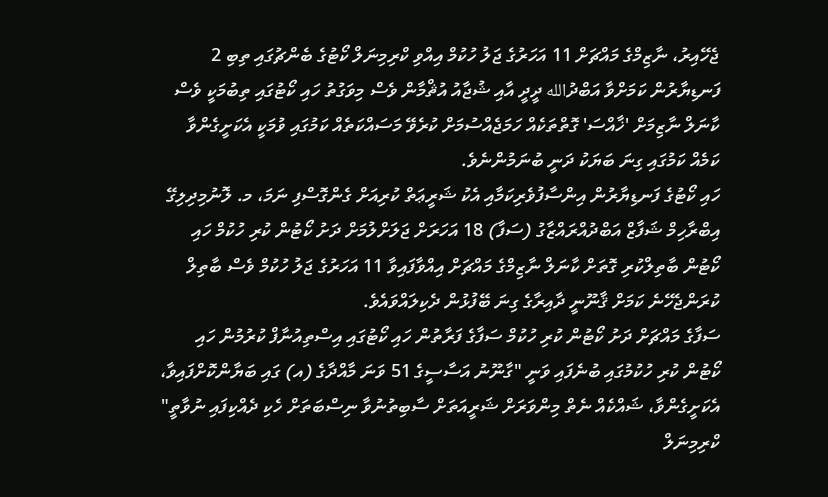ޖެހޭއިރު، ނާޒިމްގެ މައްޗަށް 11 އަހަރުގެ ޖަލު ހުކުމް އިއްވި ކްރިމިނަލް ކޯޓުގެ ބެންޗުގައި ތިބި 2 ފަނޑިޔާރުން ކަމަށްވާ އަބްދުالله ދީދީ އާއި ޝުޖާއު އުޘްމާން ވެސް މިވަގުތު ހައި ކޯޓުގައި ތިބުމަކީ ވެސް ކާނަލް ނާޒިމަށް 'ޚާއްސަ' ގޮތްތަކެއް ހަމަޖެއްސުމަށް ކުރެވޭ މަސައްކަތެއް ކަމުގައި ވުމަކީ އެކަށީގެންވާ ކަމެއް ކަމުގައި ގިނަ ބަޔަކު ދަނީ ބުނަމުންނެވެ.
ހައި ކޯޓުގެ ފަނޑިޔާރުން އިންސާފުވެރިކަމާއި އެކު ޝަރީޢަތް ކުރިއަށް ގެންގޮސްފި ނަމަ، މ. ލޮނުމިދިލިގޭ އިބްރާހިމް ޝަފާޒް އަބްދުއްރައްޒާގު (ސަފާ) 18 އަހަރަށް ޖަލަށްލުމަށް ދަށު ކޯޓުން ކުރި ހުކުމް ހައި ކޯޓުން ބާތިލްކުރި ގޮތަށް ކާނަލް ނާޒިމްގެ މައްޗަށް އިއްވާފައިވާ 11 އަހަރުގެ ޖަލު ހުކުމް ވެސް ބާތިލް ކުރަންޖެހޭނެ ކަމަށް ޤާނޫނީ ދާއިރާގެ ގިނަ ބޭފުޅުން ދެކިލައްވައެވެ.
ސަފާގެ މައްޗަށް ދަށު ކޯޓުން ކުރި ހުކުމް ސަފާގެ ފަރާތުން ހައި ކޯޓުގައި އިސްތިއުނާފް ކުރުމުން ހައި ކޯޓުން ކުރި ހުކުމުގައި ބުނެފައި ވަނީ "ގާނޫނު އަސާސީގެ 51 ވަނަ މާއްދާގެ (އ) ގައި ބަޔާންކޮށްފައިވާ، އެކަށީގެންވާ، ޝައްކެއް ނެތް މިންވަރަށް ޝަރީއަތަށް ސާބިތުނުވާ ނިސްބަތަށް ހެކި ދެއްކިފައި ނުވާތީ" ކްރިމިނަލް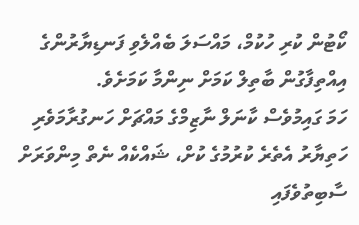ކޯޓުން ކުރި ހުކުމް، މައްސަލަ ބެއްލެވި ފަނޑިޔާރުންގެ އިއްތިފާގުން ބާތިލް ކަމަށް ނިންމާ ކަމަށެވެ.
ހަމަ ގައިމުވެސް ކާނަލް ނާޒިމްގެ މައްޗަށް ހަނގުރާމަވެރި ހަތިޔާރު އެތެރެ ކުރުމުގެ ކުށް، ޝައްކެއް ނެތް މިންވަރަށް ސާބިތުވެފައި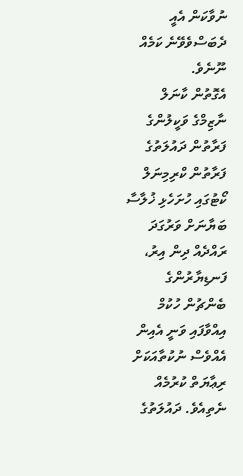ނުވާކަން އެއީ ދެބަސްވެވޭނެ ކަމެއް ނޫނެވެ.
އެގޮތުން ކާނަލް ނާޒިމްގެ ވަކީލުންގެ ފަރާތުން ދައުލަތުގެ ފަރާތުން ކްރިމިނަލް ކޯޓުގައި ހުށަހެޅި ޚުލާސާ ބަޔާނަށް ވަރުގަދަ ރައްދެއް ދިން އިރު، ފަނޑިޔާރުންގެ ބެންޗުން ހުކުމް އިއްވާފައި ވަނީ އެއިން އެއްވެސް ނުކުތާއަކަށް ރިޢާޔަތް ކުރުމެއް ނެތިއެވެ. ދައުލަތުގެ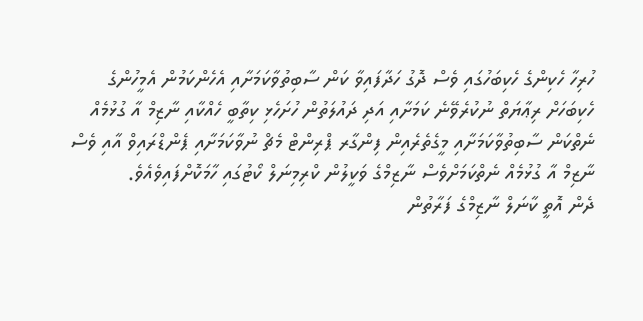ހުރިހާ ހެކިންގެ ހެކިބަހުގައި ވެސް ދޮގު ހަދާފައިވާ ކަން ސާބިތުވާކަމަށާއި އެހެންކަމުން އެމީހުންގެ ހެކިބަހަށް ރިޢާޔަތް ނުކުރެވޭނެ ކަމަށާއި އަދި ދައުލަތުން ހުށަހެޅި ކިތާބީ ހެއްކާއި ނާޒިމް އާ ގުޅުމެއް ނެތްކަން ސާބިތުވާކަމަށާއި މީގެތެރެއިން ފިންގާރ ޕްރިންޓް މެޗް ނުވާކަމަށާއި ޕެންޑްރައިވް އާއި ވެސް ނާޒިމް އާ ގުޅުމެއް ނެތްކަމަށްވެސް ނާޒިމްގެ ވަކީލުން ކްރިމިނަލް ކޯޓުގައި ހާމަކޮށްފައިވެއެވެ.
ދެން އޮތީ ކާނަލް ނާޒިމްގެ ފަރާތުން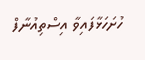ހުށަހަޅާފައިވާ އިސްތިއުނާފް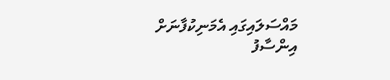މައްސަލައިގައި އެމަނިކުފާނަށް އިންސާފު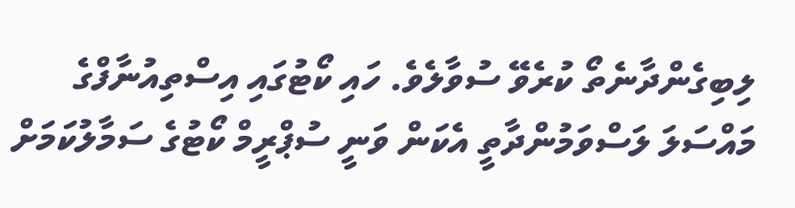ލިބިގެންދާނެތޯ ކުރެވޭ ސުވާލެވެ. ހައި ކޯޓުގައި އިސްތިއުނާފްގެ މައްސަލަ ލަސްވަމުންދާތީ އެކަން ވަނީ ސުޕްރީމް ކޯޓުގެ ސަމާލުކަމަށް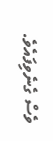ވެސް ގެނެވިފައެވެ.